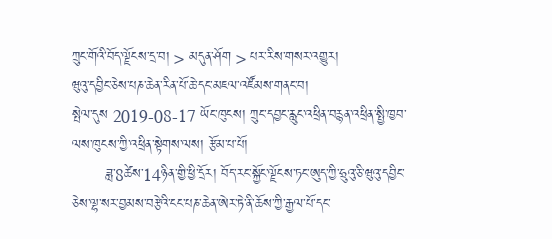ཀྲུང་གོའི་བོད་ལྗོངས་དྲ་བ། > མདུན་ཤོག > པར་རིས་གསར་འགྱུར།
ཝུའུ་དབྱིང་ཅེས་པཎ་ཆེན་རིན་པོ་ཆེ་དང་མཇལ་འཛོམས་གནང་བ།
སྤེལ་དུས 2019-08-17 ཡོང་ཁུངས། ཀྲུང་དབྱང་རླུང་འཕྲིན་བརྙན་འཕྲིན་སྤྱི་ཁྱབ་ལས་ཁུངས་ཀྱི་འཕྲིན་སྟེགས་ལས། རྩོམ་པ་པོ།
       ཟླ་8ཚེས་14ཉིན་གྱི་ཕྱི་དྲོར། བོད་རང་སྐྱོང་ལྗོངས་ཏང་ཨུད་ཀྱི་ཧྲུའུ་ཅི་ཝུའུ་དབྱིང་ཅེས་ལྷ་སར་བྱམས་བརྩེའི་ངང་པཎ་ཆེན་ཨེར་ཏེ་ནི་ཆོས་ཀྱི་རྒྱལ་པོ་དང་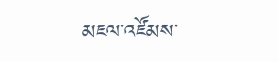མཇལ་འཛོམས་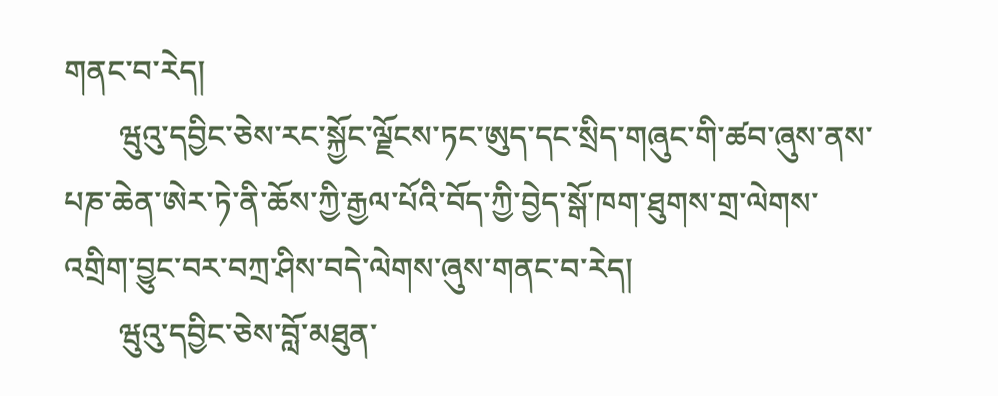གནང་བ་རེད།
       ཝུའུ་དབྱིང་ཅེས་རང་སྐྱོང་ལྗོངས་ཏང་ཨུད་དང་སྲིད་གཞུང་གི་ཚབ་ཞུས་ནས་པཎ་ཆེན་ཨེར་ཏེ་ནི་ཆོས་ཀྱི་རྒྱལ་པོའི་བོད་ཀྱི་བྱེད་སྒོ་ཁག་ཐུགས་གྲ་ལེགས་འགྲིག་བྱུང་བར་བཀྲ་ཤིས་བདེ་ལེགས་ཞུས་གནང་བ་རེད།
       ཝུའུ་དབྱིང་ཅེས་བློ་མཐུན་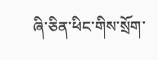ཞི་ཅིན་ཕིང་གིས་སྲོག་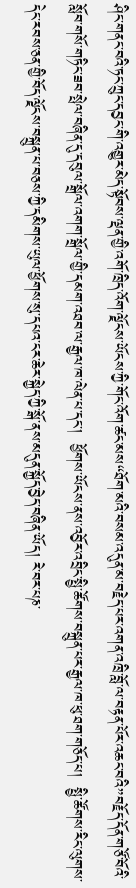ཤིང་གནང་བའི་ཏང་ཀྲུང་དབྱང་གི་འགྱུར་མེད་སྟོབས་ལྡན་གྱི་འགོ་ཁྲིད་འོག་ལྗོངས་ཡོངས་ཀྱི་གོང་འོག་ཚང་མས“ཐོག་མའི་བསམ་འདུན་མ་བརྗེད་པར་འགན་འཁྲི་བློ་ལ་བརྟན་པོར་འཆང་བའི”བརྗོད་དོན་གཙོ་བོའི་སློབ་གསོ་གཏིང་ཟབ་སྤེལ་བཞིན་དུ་དབུལ་སྒྲོལ་འགག་སྒྲོལ་གྱི་དམག་འཐབ་ལ་རྒྱལ་ཁ་ལེན་པ་དང་།  ཕྱོགས་ཡོངས་ནས་འབྱོར་འབྲིང་སྤྱི་ཚོགས་བསྐྲུན་པར་རྒྱལ་ཁ་ཕུ་ཐག་གཅོད་པ།  སྤྱི་ཚོགས་རིང་ལུགས་དེང་རབས་ཅན་གྱི་བོད་ལྗོངས་བསྐྲུན་པ་བཅས་ཀྱི་དམིགས་ཡུལ་ཕྱོགས་སུ་དཔའ་ངར་ཆེར་སྐྱེད་ཀྱི་སྒོ་ནས་མདུན་སྐྱོད་བྱེད་བཞིན་ཡོད། རེ་བར་པཎ་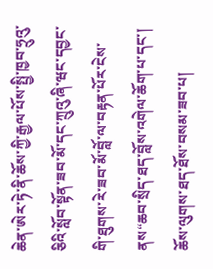ཆེན་ཨེར་ཏེ་ནི་ཆོས་ཀྱི་རྒྱལ་པོས་སྤྱི་ཁྱབ་ཧྲུའུ་ཅིའི་སློབ་སྟོན་ཟབ་མོ་དང་ཀྲུའུ་ཞི་ཝང་དབྱང་གི་ཐུགས་རེ་ཟབ་མོ་བློ་ལ་བརྟན་པོར་ངེས་ནས“ཆབ་སྲིད་ཐད་བློས་འགེལ་ཆོག་པ་དང་། ཆོས་ལུགས་ཐད་ཐོས་བསམ་ཟབ་པ།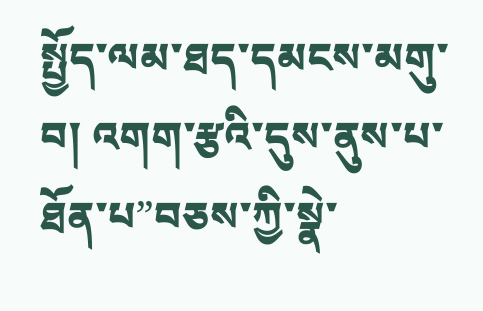སྤྱོད་ལམ་ཐད་དམངས་མགུ་བ། འགག་རྩའི་དུས་ནུས་པ་ཐོན་པ”བཅས་ཀྱི་སྣེ་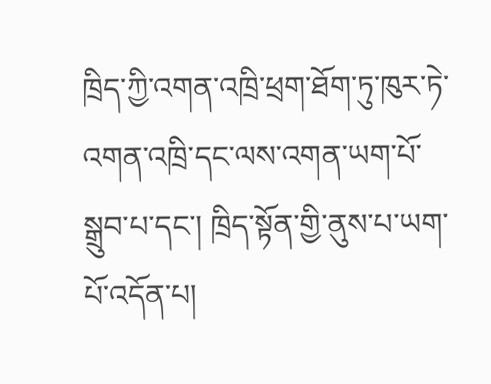ཁྲིད་ཀྱི་འགན་འཁྲི་ཕྲག་ཐོག་ཏུ་ཁུར་ཏེ་འགན་འཁྲི་དང་ལས་འགན་ཡག་པོ་སྒྲུབ་པ་དང་། ཁྲིད་སྟོན་གྱི་ནུས་པ་ཡག་པོ་འདོན་པ།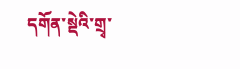དགོན་སྡེའི་གྲྭ་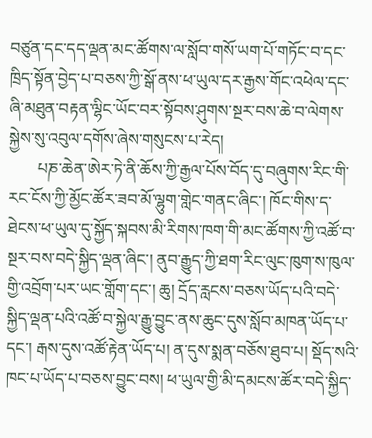བཙུན་དང་དད་ལྡན་མང་ཚོགས་ལ་སློབ་གསོ་ཡག་པོ་གཏོང་བ་དང་ཁྲིད་སྟོན་བྱེད་པ་བཅས་ཀྱི་སྒོ་ནས་ཕ་ཡུལ་དར་རྒྱས་གོང་འཕེལ་དང་ཞི་མཐུན་བརྟན་ལྷིང་ཡོང་བར་སྟོབས་ཤུགས་སྔར་བས་ཆེ་བ་ལེགས་སྐྱེས་སུ་འབུལ་དགོས་ཞེས་གསུངས་པ་རེད།
       པཎ་ཆེན་ཨེར་ཏེ་ནི་ཆོས་ཀྱི་རྒྱལ་པོས་བོད་དུ་བཞུགས་རིང་གི་རང་ངོས་ཀྱི་མྱོང་ཚོར་ཟབ་མོ་ལྷུག་གླེང་གནང་ཞིང་། ཁོང་གིས་ད་ཐེངས་ཕ་ཡུལ་དུ་སྐྱོད་སྐབས་མི་རིགས་ཁག་གི་མང་ཚོགས་ཀྱི་འཚོ་བ་སྔར་བས་བདེ་སྐྱིད་ལྡན་ཞིང་། ནུབ་རྒྱུད་ཀྱི་ཐག་རིང་ལུང་ཁུག་ས་ཁུལ་གྱི་འབྲོག་པར་ཡང་གློག་དང་། ཆུ། དྲོད་རླངས་བཅས་ཡོད་པའི་བདེ་སྐྱིད་ལྡན་པའི་འཚོ་བ་སྐྱེལ་རྒྱུ་བྱུང་ནས་ཆུང་དུས་སློབ་མཁན་ཡོད་པ་དང་། རྒས་དུས་འཚོ་རྟེན་ཡོད་པ། ན་དུས་སྨན་བཅོས་ཐུབ་པ། སྡོད་སའི་ཁང་པ་ཡོད་པ་བཅས་བྱུང་བས། ཕ་ཡུལ་གྱི་མི་དམངས་ཚོར་བདེ་སྐྱིད་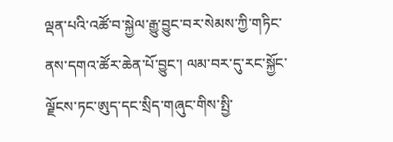ལྡན་པའི་འཚོ་བ་སྐྱེལ་རྒྱུ་བྱུང་བར་སེམས་ཀྱི་གཏིང་ནས་དགའ་ཚོར་ཆེན་པོ་བྱུང་། ལམ་བར་དུ་རང་སྐྱོང་ལྗོངས་ཏང་ཨུད་དང་སྲིད་གཞུང་གིས་སྤྱི་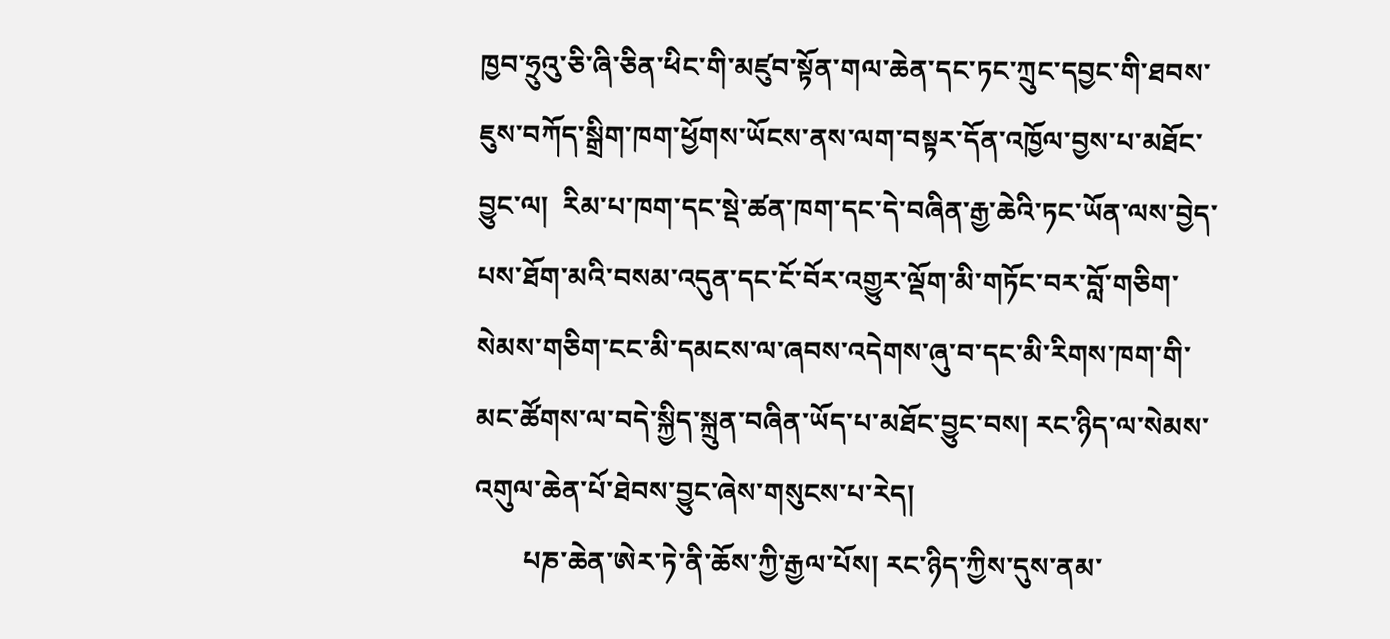ཁྱབ་ཧྲུའུ་ཅི་ཞི་ཅིན་ཕིང་གི་མཛུབ་སྟོན་གལ་ཆེན་དང་ཏང་ཀྲུང་དབྱང་གི་ཐབས་ཇུས་བཀོད་སྒྲིག་ཁག་ཕྱོགས་ཡོངས་ནས་ལག་བསྟར་དོན་འཁྱོལ་བྱས་པ་མཐོང་བྱུང་ལ།  རིམ་པ་ཁག་དང་སྡེ་ཚན་ཁག་དང་དེ་བཞིན་རྒྱ་ཆེའི་ཏང་ཡོན་ལས་བྱེད་པས་ཐོག་མའི་བསམ་འདུན་དང་ངོ་བོར་འགྱུར་ལྡོག་མི་གཏོང་བར་བློ་གཅིག་སེམས་གཅིག་ངང་མི་དམངས་ལ་ཞབས་འདེགས་ཞུ་བ་དང་མི་རིགས་ཁག་གི་མང་ཚོགས་ལ་བདེ་སྐྱིད་སྐྲུན་བཞིན་ཡོད་པ་མཐོང་བྱུང་བས། རང་ཉིད་ལ་སེམས་འགུལ་ཆེན་པོ་ཐེབས་བྱུང་ཞེས་གསུངས་པ་རེད།
       པཎ་ཆེན་ཨེར་ཏེ་ནི་ཆོས་ཀྱི་རྒྱལ་པོས། རང་ཉིད་ཀྱིས་དུས་ནམ་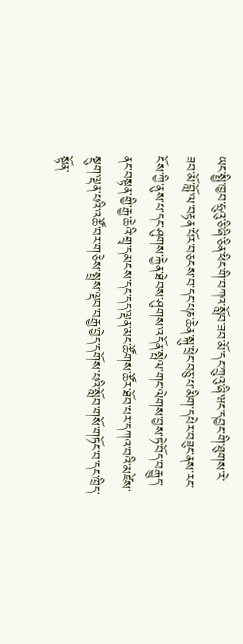ཡང་སྤྱི་ཁྱབ་ཧྲུའུ་ཅི་ཞི་ཅིན་ཕིང་གི་བཀའ་སློབ་ཟབ་མོ་དང་ཀྲུའུ་ཞི་ཝང་དབྱང་གི་ཐུགས་རེ་ཟབ་མོ་བློ་ལ་བརྟན་པོར་བཅངས་བ་དང་པཎ་ཆེན་སྐུ་ཕྲེང་བཅུ་པ་མིག་དཔེར་བཟུང་ནས་རང་ངོས་ཀྱི་ནུས་པ་དང་ཤུགས་རྐྱེན་ཐེབས་ཤུགས་འདོན་སྤེལ་གང་ལེགས་བྱས་ཏེ་བོད་བརྒྱུད་ནང་བསྟན་གྱི་རྒྱ་ཆེའི་གྲྭ་དམངས་དང་དད་ལྡན་མང་ཚོགས་ཚོར་ཐོབ་པར་དཀའ་བའི་མཛེས་སྡུག་ལྡན་པའི་འཚོ་བར་གཅེས་སྤྲས་ལྡབ་བརྒྱ་བྱེད་དགོས་པའི་སློབ་གསོ་གཏོང་བ་དང་ཁྲིད་སྟོན་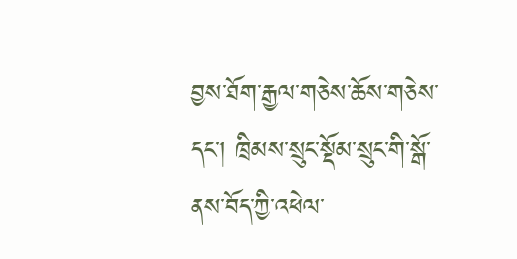བྱས་ཐོག་རྒྱལ་གཅེས་ཆོས་གཅེས་དང་། ཁྲིམས་སྲུང་སྡོམ་སྲུང་གི་སྒོ་ནས་བོད་ཀྱི་འཕེལ་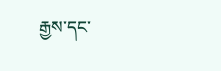རྒྱས་དང་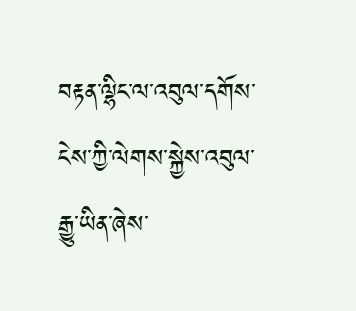བརྟན་ལྷིང་ལ་འབུལ་དགོས་ངེས་ཀྱི་ལེགས་སྐྱེས་འབུལ་རྒྱུ་ཡིན་ཞེས་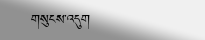གསུངས་འདུག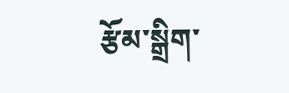རྩོམ་སྒྲིག་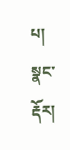པ། སྣང་རྡོར།